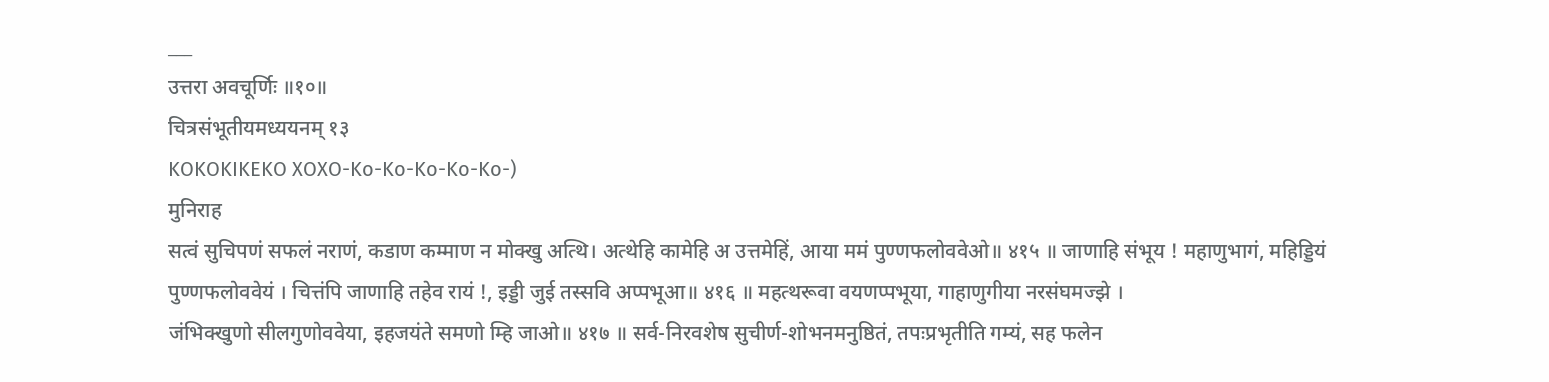___
उत्तरा अवचूर्णिः ॥१०॥
चित्रसंभूतीयमध्ययनम् १३
KOKOKIKEKO XOXO-Ko-Ko-Ko-Ko-Ko-)
मुनिराह
सत्वं सुचिपणं सफलं नराणं, कडाण कम्माण न मोक्खु अत्थि। अत्थेहि कामेहि अ उत्तमेहिं, आया ममं पुण्णफलोववेओ॥ ४१५ ॥ जाणाहि संभूय ! महाणुभागं, महिड्डियं पुण्णफलोववेयं । चित्तंपि जाणाहि तहेव रायं !, इड्डी जुई तस्सवि अप्पभूआ॥ ४१६ ॥ महत्थरूवा वयणप्पभूया, गाहाणुगीया नरसंघमज्झे ।
जंभिक्खुणो सीलगुणोववेया, इहजयंते समणो म्हि जाओ॥ ४१७ ॥ सर्व-निरवशेष सुचीर्ण-शोभनमनुष्ठितं, तपःप्रभृतीति गम्यं, सह फलेन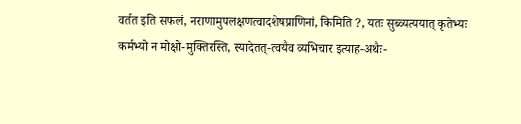वर्तत इति सफलं, नराणामुपलक्षणत्वादशेषप्राणिनां, किमिति ?, यतः सुब्व्यत्ययात् कृतेभ्यः कर्मभ्यो न मोक्षो-मुक्तिरस्ति, स्यादेतत्-त्वयैव व्यभिचार इत्याह-अथैः-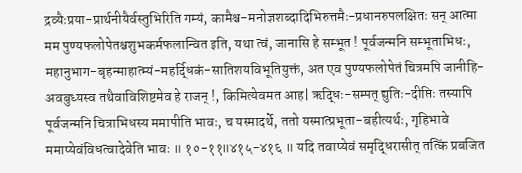द्रव्यैःप्रया-प्रार्थनीयैर्वस्तुभिरिति गम्यं, कामैश्च-मनोज्ञशब्दादिभिरुत्तमैः-प्रधानरुपलक्षितः सन् आत्मा मम पुण्यफलोपेतश्चशुभकर्मफलान्वित इति, यथा त्वं, जानासि हे सम्भूत ! पूर्वजन्मनि सम्भूताभिधः, महानुभाग-बृहन्माहात्म्यं-महर्द्धिकं-सातिशयविभूतियुक्तं, अत एव पुण्यफलोपेतं चित्रमपि जानीहि-अवबुध्यस्व तथैवाविशिष्टमेव हे राजन् !, किमित्येवमत आह| ऋद्धिः-सम्पत् द्युतिः-दीप्तिः तस्यापि पूर्वजन्मनि चित्राभिधस्य ममापीति भावः, च यस्मादर्थे, ततो यस्मात्प्रभूता-बहीत्यर्थः, गृहिभावे ममाप्येवंविधत्वादेवेति भावः ॥ १०-११॥४१५-४१६ ॥ यदि तवाप्येवं समृद्धिरासीत् तत्किं प्रबजित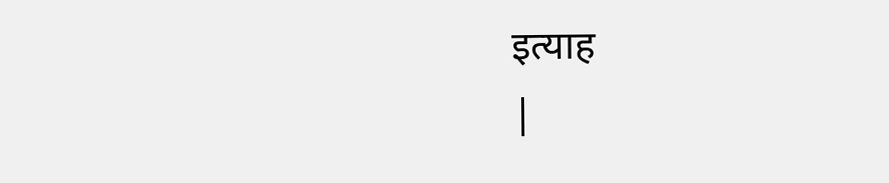इत्याह
|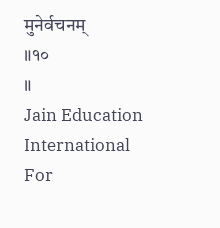मुनेर्वचनम्
॥१०
॥
Jain Education International
For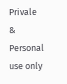Privale & Personal use only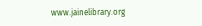www.jainelibrary.org